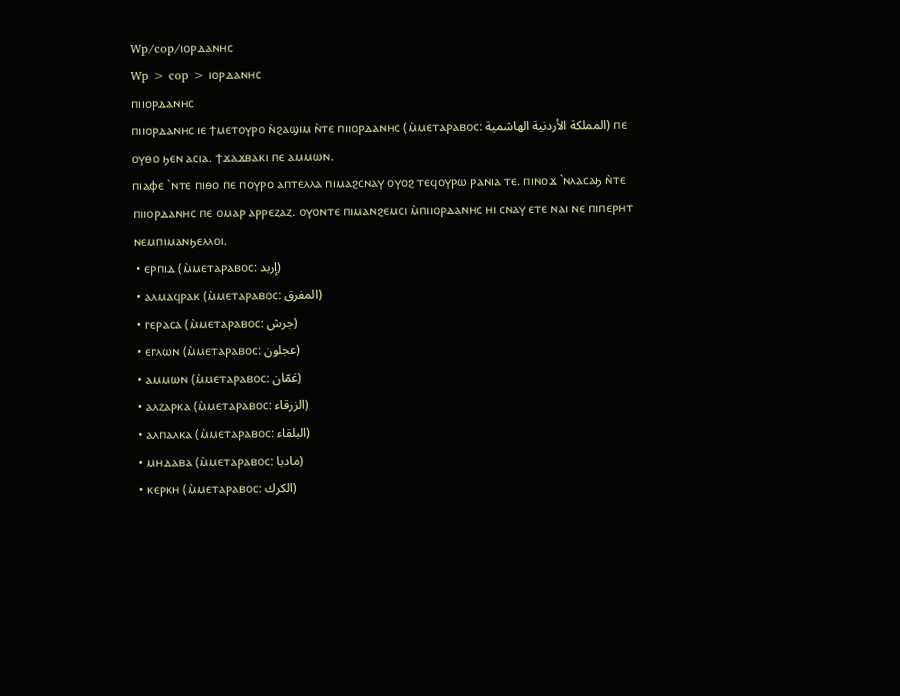Wp/cop/ⲓⲟⲣⲇⲁⲛⲏⲥ
Wp > cop > ⲓⲟⲣⲇⲁⲛⲏⲥ
ⲡⲓⲓⲟⲣⲇⲁⲛⲏⲥ
ⲡⲓⲓⲟⲣⲇⲁⲛⲏⲥ ⲓⲉ ϯⲙⲉⲧⲟⲩⲣⲟ ⲛ̀ϩⲁϣⲓⲙ ⲛ̀ⲧⲉ ⲡⲓⲓⲟⲣⲇⲁⲛⲏⲥ (ⲙ̀ⲙⲉⲧⲁⲣⲁⲃⲟⲥ: المملكة الأردنية الهاشمية) ⲡⲉ ⲟⲩⲑⲟ ϧⲉⲛ ⲁⲥⲓⲁ. ϯϫⲁϫⲃⲁⲕⲓ ⲡⲉ ⲁⲙⲙⲱⲛ.
ⲡⲓⲁⲫⲉ `ⲛⲧⲉ ⲡⲓⲑⲟ ⲡⲉ ⲡⲟⲩⲣⲟ ⲁⲡⲧⲉⲗⲗⲁ ⲡⲓⲙⲁϩⲥⲛⲁⲩ ⲟⲩⲟϩ ⲧⲉϥⲟⲩⲣⲱ ⲣⲁⲛⲓⲁ ⲧⲉ. ⲡⲓⲛⲟϫ `ⲛⲗⲁⲥⲁϧ ⲛ̀ⲧⲉ ⲡⲓⲓⲟⲣⲇⲁⲛⲏⲥ ⲡⲉ ⲟⲙⲁⲣ ⲁⲣⲣⲉⲍⲁⲍ. ⲟⲩⲟⲛⲧⲉ ⲡⲓⲙⲁⲛϩⲉⲙⲥⲓ ⲙ̀ⲡⲓⲓⲟⲣⲇⲁⲛⲏⲥ ⲏⲓ ⲥⲛⲁⲩ ⲉⲧⲉ ⲛⲁⲓ ⲛⲉ ⲡⲓⲡⲉⲣⲏⲧ ⲛⲉⲙⲡⲓⲙⲁⲛϧⲉⲗⲗⲟⲓ.
 • ⲉⲣⲡⲓⲇ (ⲙ̀ⲙⲉⲧⲁⲣⲁⲃⲟⲥ: إربد)
 • ⲁⲗⲙⲁϥⲣⲁⲕ (ⲙ̀ⲙⲉⲧⲁⲣⲁⲃⲟⲥ: المفرق)
 • ⲅⲉⲣⲁⲥⲁ (ⲙ̀ⲙⲉⲧⲁⲣⲁⲃⲟⲥ: جرش)
 • ⲉⲅⲗⲱⲛ (ⲙ̀ⲙⲉⲧⲁⲣⲁⲃⲟⲥ: عجلون)
 • ⲁⲙⲙⲱⲛ (ⲙ̀ⲙⲉⲧⲁⲣⲁⲃⲟⲥ: عَمّان)
 • ⲁⲗⲍⲁⲣⲕⲁ (ⲙ̀ⲙⲉⲧⲁⲣⲁⲃⲟⲥ: الزرقاء)
 • ⲁⲗⲡⲁⲗⲕⲁ (ⲙ̀ⲙⲉⲧⲁⲣⲁⲃⲟⲥ: البلقاء)
 • ⲙⲏⲇⲁⲃⲁ (ⲙ̀ⲙⲉⲧⲁⲣⲁⲃⲟⲥ: مادبا)
 • ⲕⲉⲣⲕⲏ (ⲙ̀ⲙⲉⲧⲁⲣⲁⲃⲟⲥ: الكرك)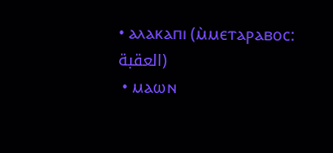• ⲁⲗⲁⲕⲁⲡⲓ (ⲙ̀ⲙⲉⲧⲁⲣⲁⲃⲟⲥ: العقبة)
 • ⲙⲁⲱⲛ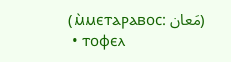(ⲙ̀ⲙⲉⲧⲁⲣⲁⲃⲟⲥ: مَعان)
 • ⲧⲟⲫⲉⲗ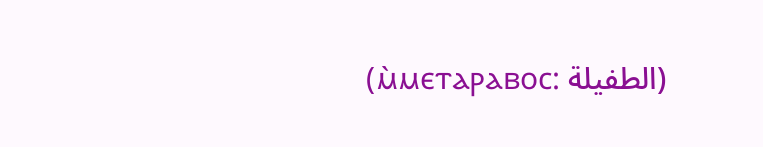(ⲙ̀ⲙⲉⲧⲁⲣⲁⲃⲟⲥ: الطفيلة)